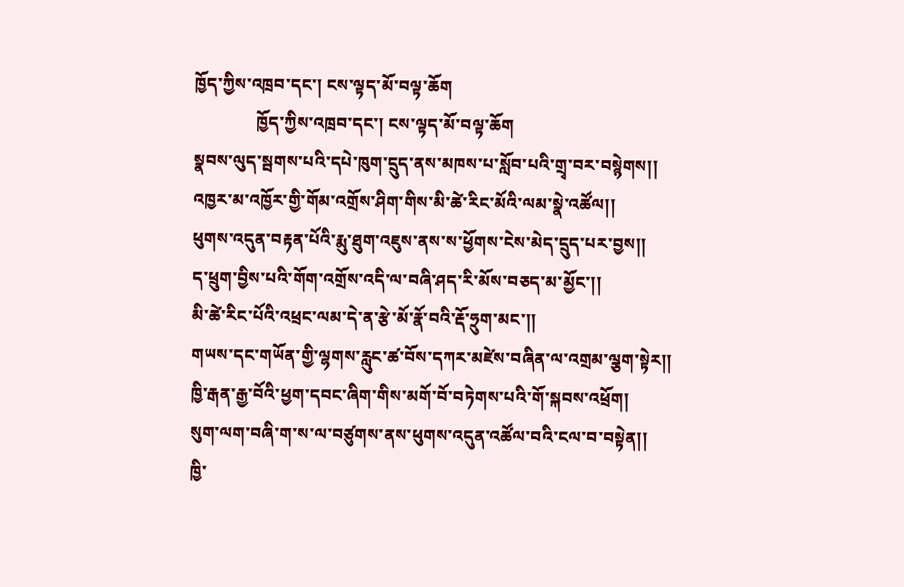ཁྱོད་ཀྱིས་འཁྲབ་དང་། ངས་ལྟད་མོ་བལྟ་ཆོག
               ཁྱོད་ཀྱིས་འཁྲབ་དང་། ངས་ལྟད་མོ་བལྟ་ཆོག
སྣབས་ལུད་སྦགས་པའི་དཔེ་ཁུག་དྲུད་ནས་མཁས་པ་སློབ་པའི་གྲྭ་བར་བསྙེགས།།
འཁྱར་མ་འཁྱོར་གྱི་གོམ་འགྲོས་ཤིག་གིས་མི་ཚེ་རིང་མོའི་ལམ་སྣེ་འཚོལ།།
ཕུགས་འདུན་བརྟན་པོའི་རྨུ་ཐུག་འཇུས་ནས་ས་ཕྱོགས་ངེས་མེད་དྲུད་པར་བྱས།།
ད་ཕྲུག་བྱིས་པའི་གོག་འགྲོས་འདི་ལ་བཞི་ཤད་རི་མོས་བཅད་མ་མྱོང་།།
མི་ཚེ་རིང་པོའི་འཕྲང་ལམ་དེ་ན་རྩེ་མོ་རྣོ་བའི་རྡོ་ཧྲུག་མང་།།
གཡས་དང་གཡོན་གྱི་ལྷགས་རླུང་ཚ་བོས་དཀར་མཛེས་བཞིན་ལ་འགྲམ་ལྕག་སྟེར།།
ཁྱི་རྒན་རྒྱ་བོའི་ཕྱག་དབང་ཞིག་གིས་མགོ་བོ་བཏེགས་པའི་གོ་སྐབས་འཕྲོག།
སུག་ལག་བཞི་ག་ས་ལ་བཙུགས་ནས་ཕུགས་འདུན་འཚོལ་བའི་ངལ་བ་བསྟེན།།
ཁྱི་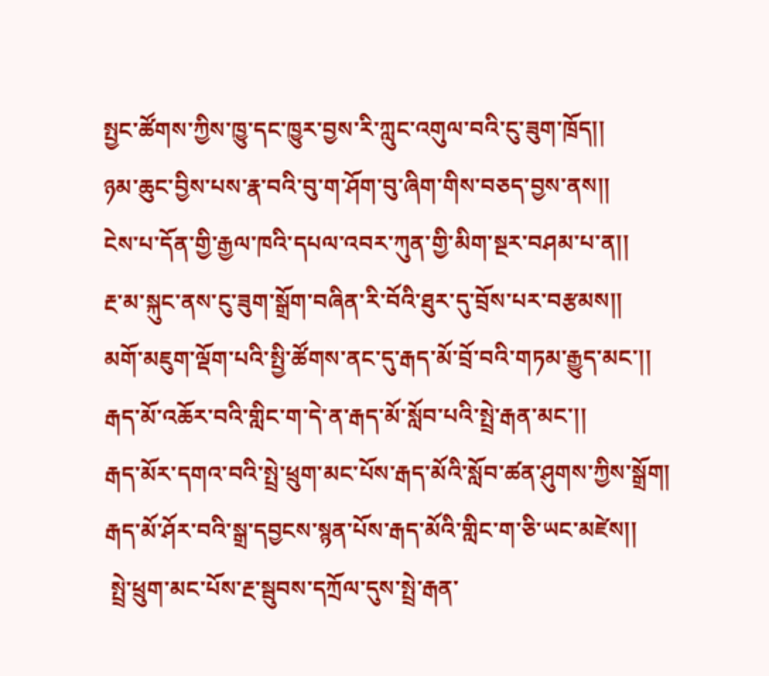སྤྱང་ཚོགས་ཀྱིས་ཁྱུ་དང་ཁྱུར་བྱས་རི་ཀླུང་འགུལ་བའི་ངུ་ཟུག་ཁྲོད།།
ཉམ་ཆུང་བྱིས་པས་རྣ་བའི་བུ་ག་ཤོག་བུ་ཞིག་གིས་བཅད་བྱས་ནས།།
ངེས་པ་དོན་གྱི་རྒྱལ་ཁའི་དཔལ་འབར་ཀུན་གྱི་མིག་སྔར་བཤམ་པ་ན།།
རྔ་མ་སྐུང་ནས་ངུ་ཟུག་སྒྲོག་བཞིན་རི་བོའི་ཐུར་དུ་བྲོས་པར་བརྩམས།།
མགོ་མཇུག་ལྡོག་པའི་སྤྱི་ཚོགས་ནང་དུ་རྒད་མོ་བྲོ་བའི་གཏམ་རྒྱུད་མང་།།
རྒད་མོ་འཆོར་བའི་གླིང་ག་དེ་ན་རྒད་མོ་སློབ་པའི་སྤྲེ་རྒན་མང་།།
རྒད་མོར་དགའ་བའི་སྤྲེ་ཕྲུག་མང་པོས་རྒད་མོའི་སློབ་ཚན་ཤུགས་ཀྱིས་སྒྲོག།
རྒད་མོ་ཤོར་བའི་སྒྲ་དབྱངས་སྙན་པོས་རྒད་མོའི་གླིང་ག་ཅི་ཡང་མཛེས།།
 སྤྲེ་ཕྲུག་མང་པོས་རྔ་སྦུབས་དཀྲོལ་དུས་སྤྲེ་རྒན་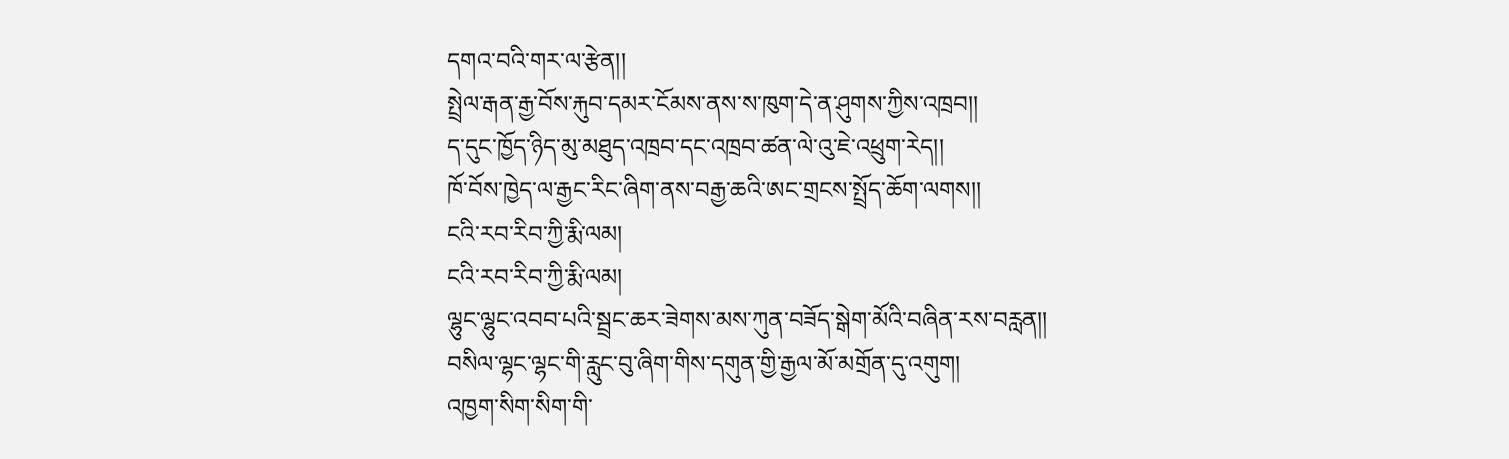དགའ་བའི་གར་ལ་རྩེན།།
སྤྲེལ་རྒན་རྒྱ་བོས་རྐུབ་དམར་ངོམས་ནས་ས་ཁུག་དེ་ན་ཤུགས་ཀྱིས་འཁྲབ།།
ད་དུང་ཁྱོད་ཉིད་མུ་མཐུད་འཁྲབ་དང་འཁྲབ་ཚན་ལེ་འུ་ཇེ་འཕྲུག་རེད།།
ཁོ་བོས་ཁྱེད་ལ་རྒྱང་རིང་ཞིག་ནས་བརྒྱ་ཆའི་ཨང་གྲངས་སྤྲོད་ཆོག་ལགས།།
ངའི་རབ་རིབ་ཀྱི་རྨི་ལམ།
ངའི་རབ་རིབ་ཀྱི་རྨི་ལམ།
ལྷུང་ལྷུང་འབབ་པའི་སྦྲང་ཆར་ཟེགས་མས་ཀུན་བཟོད་སྒེག་མོའི་བཞིན་རས་བརླན།།
བསིལ་ལྷང་ལྷང་གི་རླུང་བུ་ཞིག་གིས་དགུན་གྱི་རྒྱལ་མོ་མགྲོན་དུ་འགུག།
འཁྱག་སིག་སིག་གི་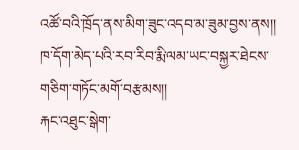འཚོ་བའི་ཁྲོད་ནས་མིག་ཟུང་འདབ་མ་ཟུམ་བྱས་ནས།།
ཁ་དོག་མེད་པའི་རབ་རིབ་རྨི་ལམ་ཡང་བསྐྱར་ཐེངས་གཅིག་གཏོང་མགོ་བརྩམས།།
རྐང་འཐུང་སྒེག་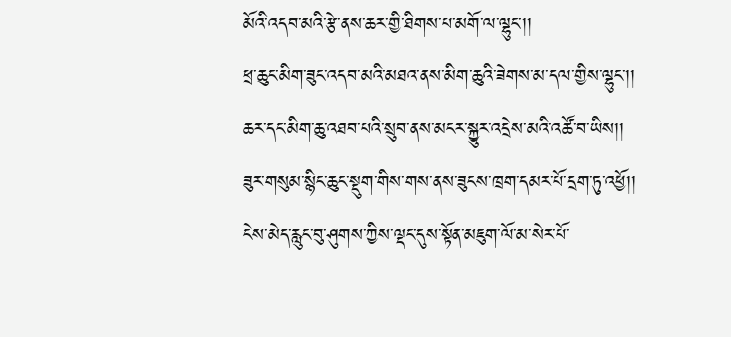མོའི་འདབ་མའི་རྩེ་ནས་ཆར་གྱི་ཐིགས་པ་མགོ་ལ་ལྷུང་།།
ཕྲ་ཆུང་མིག་ཟུང་འདབ་མའི་མཐའ་ནས་མིག་ཆུའི་ཟེགས་མ་དལ་གྱིས་ལྷུང་།།
ཆར་དང་མིག་ཆུ་འཐབ་པའི་སྲུབ་ནས་མངར་སྐྱུར་འདྲེས་མའི་འཚོ་བ་ཡིས།།
ཟུར་གསུམ་སྙིང་ཆུང་སྡུག་གིས་གས་ནས་ཟུངས་ཁྲག་དམར་པོ་དྲག་ཏུ་འཕྱོ།།
ངེས་མེད་རླུང་བུ་ཤུགས་ཀྱིས་ལྡང་དུས་སྟོན་མཇུག་ལོ་མ་སེར་པོ་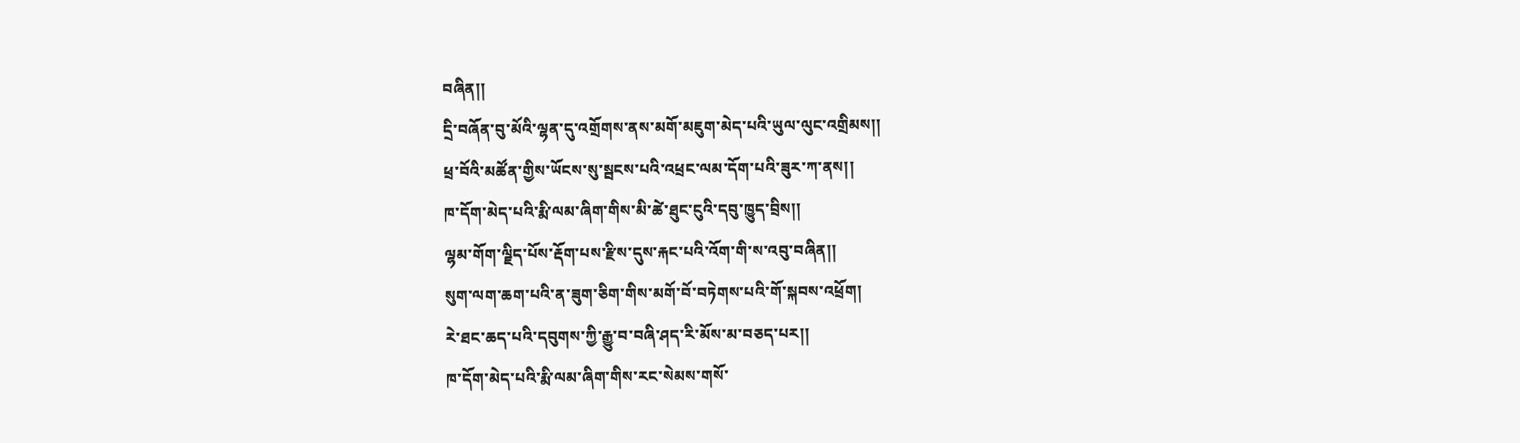བཞིན།།
དྲི་བཞོན་བུ་མོའི་ལྷན་དུ་འགྲོགས་ནས་མགོ་མཇུག་མེད་པའི་ཡུལ་ལུང་འགྲིམས།།
ཕྲ་བོའི་མཚོན་གྱིས་ཡོངས་སུ་སྦངས་པའི་འཕྲང་ལམ་དོག་པའི་ཟུར་ཀ་ནས།།
ཁ་དོག་མེད་པའི་རྨི་ལམ་ཞིག་གིས་མི་ཚེ་ཐུང་ངུའི་དབུ་ཁྱུད་བྲིས།།
ལྷམ་གོག་ལྗིད་པོས་རྡོག་པས་རྫིས་དུས་རྐང་པའི་འོག་གི་ས་འབུ་བཞིན།།
སུག་ལག་ཆག་པའི་ན་ཟུག་ཅིག་གིས་མགོ་བོ་བཏེགས་པའི་གོ་སྐབས་འཕྲོག།
རེ་ཐང་ཆད་པའི་དབུགས་ཀྱི་རྒྱུ་བ་བཞི་ཤད་རི་མོས་མ་བཅད་པར།།
ཁ་དོག་མེད་པའི་རྨི་ལམ་ཞིག་གིས་རང་སེམས་གསོ་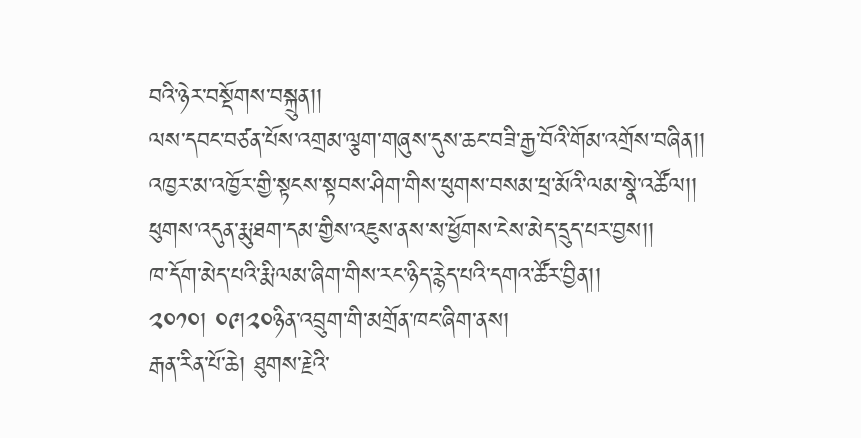བའི་ཉེར་བསྡོགས་བསྐྲུན།།
ལས་དབང་བཙན་པོས་འགྲམ་ལྕག་གཞུས་དུས་ཆང་བཟི་རྒྱ་བོའི་གོམ་འགྲོས་བཞིན།།
འཁྱར་མ་འཁྱོར་གྱི་སྟངས་སྟབས་ཤིག་གིས་ཕུགས་བསམ་ཕྲ་མོའི་ལམ་སྣེ་འཚོལ།།
ཕུགས་འདུན་རྨུ་ཐག་དམ་གྱིས་འཇུས་ནས་ས་ཕྱོགས་ངེས་མེད་དྲུད་པར་བྱས།།
ཁ་དོག་མེད་པའི་རྨི་ལམ་ཞིག་གིས་རང་ཉིད་རྙེད་པའི་དགའ་ཚོར་བྱིན།།
༢༠༡༠། ༠༩།༢༠ཉིན་འབྲུག་གི་མགྲོན་ཁང་ཞིག་ནས།
རྒན་རིན་པོ་ཆེ། ཐུགས་རྗེའི་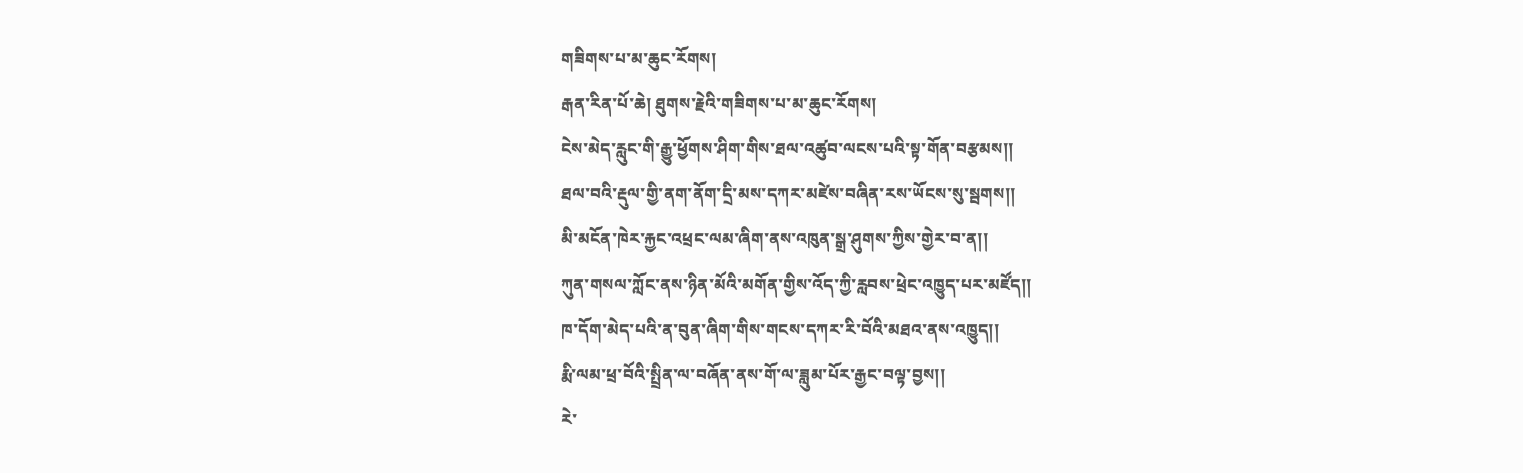གཟིགས་པ་མ་ཆུང་རོགས།
རྒན་རིན་པོ་ཆེ། ཐུགས་རྗེའི་གཟིགས་པ་མ་ཆུང་རོགས།
ངེས་མེད་རླུང་གི་རྒྱུ་ཕྱོགས་ཤིག་གིས་ཐལ་འཚུབ་ལངས་པའི་སྟ་གོན་བརྩམས།།
ཐལ་བའི་རྡུལ་གྱི་ནག་ནོག་དྲི་མས་དཀར་མཛེས་བཞིན་རས་ཡོངས་སུ་སྦགས།།
མི་མངོན་ཁེར་རྐྱང་འཕྲང་ལམ་ཞིག་ནས་འཁུན་སྒྲ་ཤུགས་ཀྱིས་གྱེར་བ་ན།།
ཀུན་གསལ་ཀློང་ནས་ཉིན་མོའི་མགོན་གྱིས་འོད་ཀྱི་རླབས་ཕྲེང་འཁྱུད་པར་མཛོད།།
ཁ་དོག་མེད་པའི་ན་བུན་ཞིག་གིས་གངས་དཀར་རི་བོའི་མཐའ་ནས་འཁྱུད།།
རྨི་ལམ་ཕྲ་བོའི་སྤྲིན་ལ་བཞོན་ནས་གོ་ལ་ཟླུམ་པོར་རྒྱང་བལྟ་བྱས།།
རེ་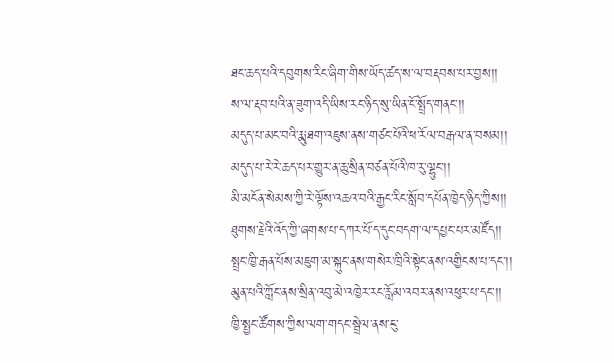ཐང་ཆད་པའི་དབུགས་རིང་ཞིག་གིས་ཡོད་ཚད་ས་ལ་བརྡབས་པར་བྱས།།
ས་ལ་རྡབ་པའི་ན་ཟུག་འདི་ཡིས་རང་ཉིད་སུ་ཡིན་ངོ་སྤྲོད་གནང་།།
མདུད་པ་མང་བའི་རྨུ་ཐག་འཇུས་ནས་གཙང་པོའི་ཕ་རོལ་བརྒལ་ན་བསམ།།
མདུད་པ་རེ་རེ་ཆད་པར་གྱུར་ན་ཆུ་སྲིན་བཙན་པོའི་ཁ་རུ་ལྷུང་།།
མི་མངོན་སེམས་ཀྱི་རེ་ལྟོས་འཆའ་བའི་རྒྱང་རིང་སློབ་དཔོན་ཁྱེད་ཉིད་ཀྱིས།།
ཐུགས་རྗེའི་འོད་ཀྱི་ཞགས་པ་དཀར་པོ་ད་དུང་བདག་ལ་དཔྱང་པར་མཛོད།།
སྤྲང་ཁྱི་རྒན་པོས་མཇུག་མ་སྐུང་ནས་གསེར་ཁྲིའི་སྟེང་ནས་འགྱིངས་པ་དང་།།
མུན་པའི་ཀློང་ནས་སྲིན་འབུ་མེ་འཁྱེར་རང་རློམ་འབར་ནས་འཕུར་པ་དང་།།
ཁྱི་སྤྱང་ཚོགས་ཀྱིས་ལག་གདང་སྦྲེལ་ནས་ངུ་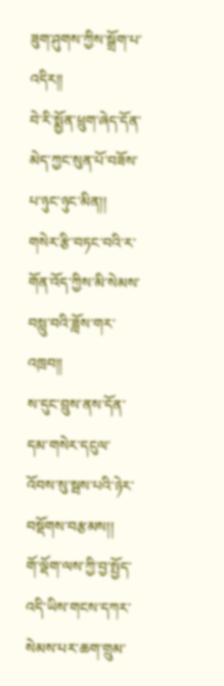ཟུག་ཤུགས་ཀྱིས་སྒྲོག་པ་འདིར།།
བེ་རི་སྨྱོན་ཕྲུག་ཞེད་དོན་མེད་ཀྱང་སུན་པོ་བཟོས་པ་ཉུང་ཉུང་མིན།།
གསེར་རྩི་བཏང་བའི་ར་གོན་འོད་ཀྱིས་མི་སེམས་བསླུ་བའི་ཟློས་གར་འཁྲབ།།
ས་དུང་བྲུས་ནས་དོན་དམ་གསེར་དངུལ་འོབས་སུ་སྦས་པའི་ཉེར་བསྡོགས་བརྩམས།།
གོ་ལྡོག་ལས་ཀྱི་བྱ་སྤྱོད་འདི་ཡིས་གངས་དཀར་སེམས་པར་ཆག་གྲུམ་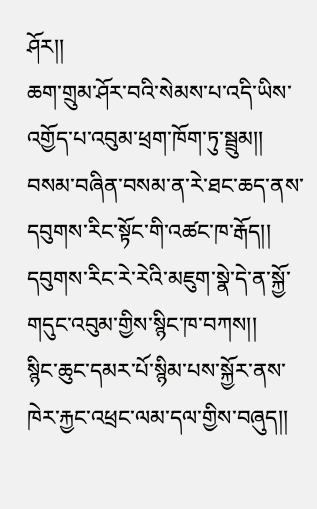ཤོར།།
ཆག་གྲུམ་ཤོར་བའི་སེམས་པ་འདི་ཡིས་འགྱོད་པ་འབུམ་ཕྲག་ཁོག་ཏུ་སྦྲུམ།།
བསམ་བཞིན་བསམ་ན་རེ་ཐང་ཆད་ནས་དབུགས་རིང་སྟོང་གི་འཚང་ཁ་རྒོད།།
དབུགས་རིང་རེ་རེའི་མཇུག་སྣེ་དེ་ན་སྐྱོ་གདུང་འབུམ་གྱིས་སྙིང་ཁ་བཀས།།
སྙིང་ཆུང་དམར་པོ་སྙིམ་པས་སྐྱོར་ནས་ཁེར་རྐྱང་འཕྲང་ལམ་དལ་གྱིས་བཞུད།།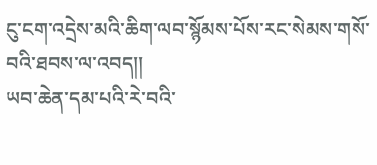ངུ་ངག་འདྲེས་མའི་ཆིག་ལབ་སྙོམས་པོས་རང་སེམས་གསོ་བའི་ཐབས་ལ་འབད།།
ཡབ་ཆེན་དམ་པའི་རེ་བའི་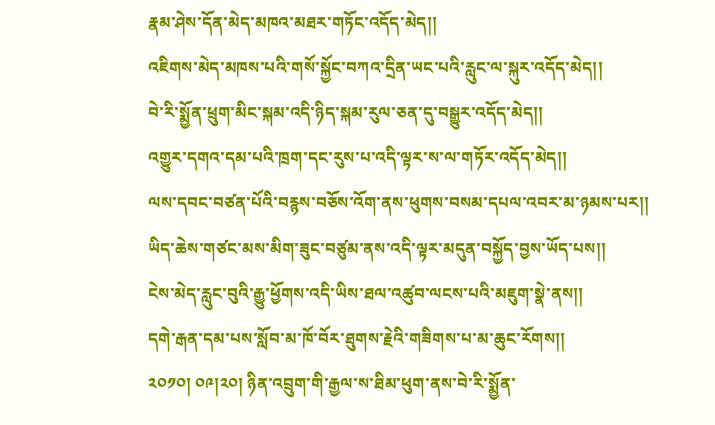རྣམ་ཤེས་དོན་མེད་མཁའ་མཐར་གཏོང་འདོད་མེད།།
འཇིགས་མེད་མཁས་པའི་གསོ་སྐྱོང་བཀའ་དྲིན་ཡང་པའི་རླུང་ལ་སྐུར་འདོད་མེད།།
བེ་རི་སྨྱོན་ཕྲུག་མིང་སྐམ་འདི་ཉིད་སྐམ་རུལ་ཅན་དུ་བསྒྱུར་འདོད་མེད།།
འགྱུར་དགའ་དམ་པའི་ཁྲག་དང་རུས་པ་འདི་ལྟར་ས་ལ་གཏོར་འདོད་མེད།།
ལས་དབང་བཙན་པོའི་བརྙས་བཅོས་འོག་ནས་ཕུགས་བསམ་དཔལ་འབར་མ་ཉམས་པར།།
ཡིད་ཆེས་གཙང་མས་མིག་ཟུང་བཙུམ་ནས་འདི་ལྟར་མདུན་བསྐྱོད་བྱས་ཡོད་པས།།
ངེས་མེད་རླུང་བུའི་རྒྱུ་ཕྱོགས་འདི་ཡིས་ཐལ་འཚུབ་ལངས་པའི་མཇུག་སྣེ་ནས།།
དགེ་རྒན་དམ་པས་སློབ་མ་ཁོ་བོར་ཐུགས་རྗེའི་གཟིགས་པ་མ་ཆུང་རོགས།།
༢༠༡༠། ༠༩།༢༠། ཉིན་འབྲུག་གི་རྒྱལ་ས་ཐིམ་ཕུག་ནས་བེ་རི་སྨྱོན་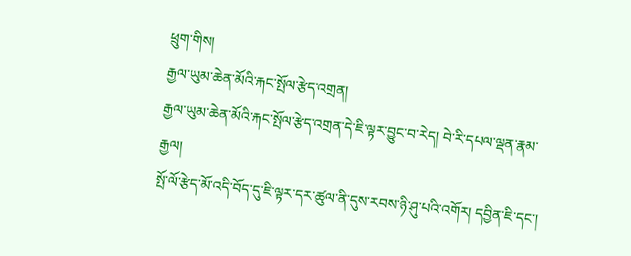ཕྲུག་གིས།
རྒྱལ་ཡུམ་ཆེན་མོའི་རྐང་སྤོལ་རྩེད་འགྲན།
རྒྱལ་ཡུམ་ཆེན་མོའི་རྐང་སྤོལ་རྩེད་འགྲན་དེ་ཇི་ལྟར་བྱུང་བ་རེད། བེ་རི་དཔལ་ལྡན་རྣམ་རྒྱལ།
སྤོ་ལོ་རྩེད་མོ་འདི་བོད་དུ་ཇི་ལྟར་དར་ཚུལ་ནི་དུས་རབས་ཉི་ཤུ་པའི་འགོར། དབྱིན་ཇི་དང་།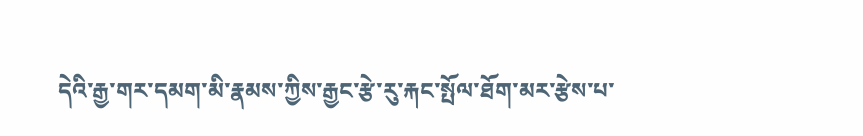དེའི་རྒྱ་གར་དམག་མི་རྣམས་ཀྱིས་རྒྱང་རྩེ་རུ་རྐང་སྤོལ་ཐོག་མར་རྩེས་པ་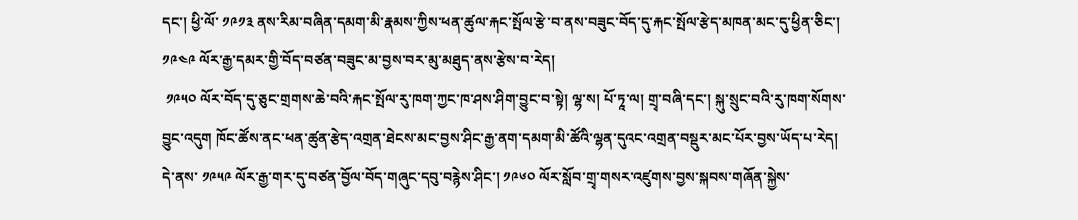དང་། ཕྱི་ལོ་ ༡༩༡༣ ནས་རིམ་བཞིན་དམག་མི་རྣམས་ཀྱིས་ཕན་ཚུལ་རྐང་སྤོལ་རྩེ་བ་ནས་བཟུང་བོད་དུ་རྐང་སྤོལ་རྩེད་མཁན་མང་དུ་ཕྱིན་ཅིང་། ༡༩༤༩ ལོར་རྒྱ་དམར་གྱི་བོད་བཙན་བཟུང་མ་བྱས་བར་མུ་མཐུད་ནས་རྩེས་བ་རེད།
 ༡༩༥༠ ལོར་བོད་དུ་ཅུང་གྲགས་ཆེ་བའི་རྐང་སྤོལ་རུ་ཁག་ཀྱང་ཁ་ཤས་ཤིག་བྱུང་བ་སྟེ། ལྷ་ས། པོ་ཏཱ་ལ། གྲྭ་བཞི་དང་། སྐུ་སྲུང་བའི་རུ་ཁག་སོགས་བྱུང་འདུག ཁོང་ཚོས་ནང་ཕན་ཚུན་རྩེད་འགྲན་ཐེངས་མང་བྱས་ཤིང་རྒྱ་ནག་དམག་མི་ཚོའི་ལྷན་དུའང་འགྲན་བསྡུར་མང་པོར་བྱས་ཡོད་པ་རེད། དེ་ནས་ ༡༩༥༩ ལོར་རྒྱ་གར་དུ་བཙན་བྱོལ་བོད་གཞུང་དབུ་བརྙེས་ཤིང་། ༡༩༦༠ ལོར་སློབ་གྲྭ་གསར་འཛུགས་བྱས་སྐབས་གཞོན་སྐྱེས་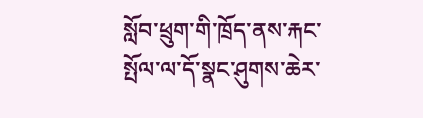སློབ་ཕྲུག་གི་ཁྲོད་ནས་རྐང་སྤོལ་ལ་དོ་སྣང་ཤུགས་ཆེར་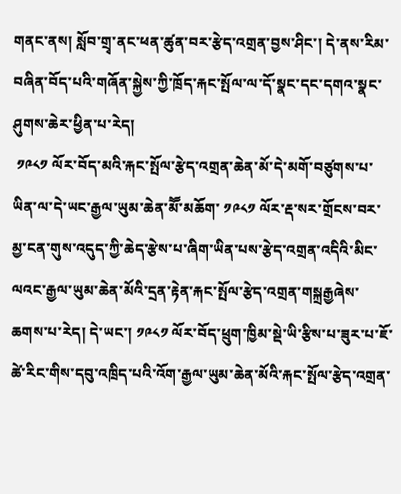གནང་ནས། སློབ་གྲྭ་ནང་ཕན་ཚུན་བར་རྩེད་འགྲན་བྱས་ཤིང་། དེ་ནས་རིམ་བཞིན་བོད་པའི་གཞོན་སྐྱེས་ཀྱི་ཁྲོད་རྐང་སྤོལ་ལ་དོ་སྣང་དང་དགའ་སྣང་ཤུགས་ཆེར་ཕྱིན་པ་རེད།
 ༡༩༨༡ ལོར་བོད་མའི་རྐང་སྤོལ་རྩེད་འགྲན་ཆེན་མོ་དེ་མགོ་བཙུགས་པ་ཡིན་ལ་དེ་ཡང་རྒྱལ་ཡུམ་ཆེན་མཽ་མཆོག་ ༡༩༨༡ ལོར་རྡ་སར་གྲོངས་བར་མྱ་ངན་གུས་འདུད་ཀྱི་ཆེད་རྩེས་པ་ཞིག་ཡིན་པས་རྩེད་འགྲན་འདིའི་མིང་ལའང་རྒྱལ་ཡུམ་ཆེན་མོའི་དྲན་རྟེན་རྐང་སྤོལ་རྩེད་འགྲན་གསྐྲརྒྱཞེས་ཆགས་པ་རེད། དེ་ཡང་། ༡༩༨༡ ལོར་བོད་ཕྲུག་ཁྱིམ་སྡེ་ཡི་རྩིས་པ་ཟུར་པ་ཇོ་ཚེ་རིང་གིས་དབུ་འཁྲིད་པའི་འོག་རྒྱལ་ཡུམ་ཆེན་མོའི་རྐང་སྤོལ་རྩེད་འགྲན་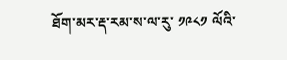ཐོག་མར་རྡ་རམ་ས་ལ་རུ་ ༡༩༨༡ ལོའི་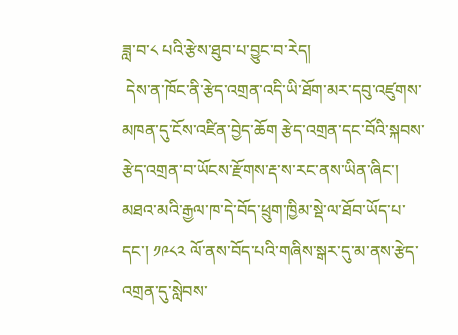ཟླ་བ་༨ པའི་རྩེས་ཐུབ་པ་བྱུང་བ་རེད།
 དེས་ན་ཁོང་ནི་རྩེད་འགྲན་འདི་ཡི་ཐོག་མར་དབུ་འཛུགས་མཁན་དུ་ངོས་འཛིན་བྱེད་ཆོག རྩེད་འགྲན་དང་བོའི་སྐབས་རྩེད་འགྲན་བ་ཡོངས་རྫོགས་རྡ་ས་རང་ནས་ཡིན་ཞིང་། མཐའ་མའི་རྒྱལ་ཁ་དེ་བོད་ཕྲུག་ཁྱིམ་སྡེ་ལ་ཐོབ་ཡོད་པ་དང་། ༡༩༨༢ ལོ་ནས་བོད་པའི་གཞིས་སྒར་དུ་མ་ནས་རྩེད་འགྲན་དུ་སླེབས་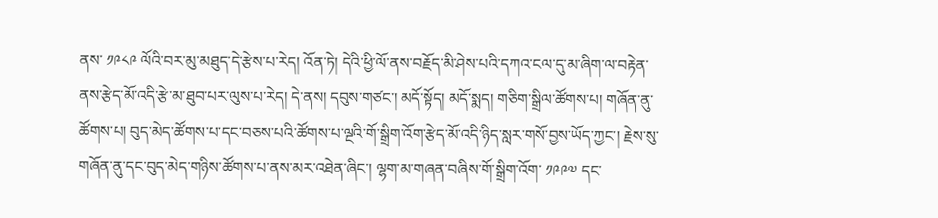ནས་ ༡༩༨༩ ལོའི་བར་མུ་མཐུད་དེ་རྩེས་པ་རེད། འོན་ཏེ། དེའི་ཕྱི་ལོ་ནས་བརྗོད་མི་ཤེས་པའི་དཀའ་ངལ་དུ་མ་ཞིག་ལ་བརྟེན་ནས་རྩེད་མོ་འདི་རྩེ་མ་ཐུབ་པར་ལུས་པ་རེད། དེ་ནས། དབུས་གཙང་། མདོ་སྟོད། མདོ་སྨད། གཅིག་སྒྲིལ་ཚོགས་པ། གཞོན་ནུ་ཚོགས་པ། བུད་མེད་ཚོགས་པ་དང་བཅས་པའི་ཚོགས་པ་ལྔའི་གོ་སྒྲིག་འོག་རྩེད་མོ་འདི་ཉིད་སླར་གསོ་བྱས་ཡོད་ཀྱང་། རྗེས་སུ་གཞོན་ནུ་དང་བུད་མེད་གཉིས་ཚོགས་པ་ནས་མར་འཐེན་ཞིང་། ལྷག་མ་གཞན་བཞིས་གོ་སྒྲིག་འོག་ ༡༩༩༧ དང་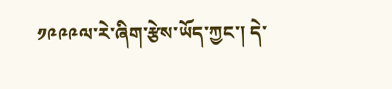༡༩༩༩ལ་རེ་ཞིག་རྩེས་ཡོད་ཀྱང་། དེ་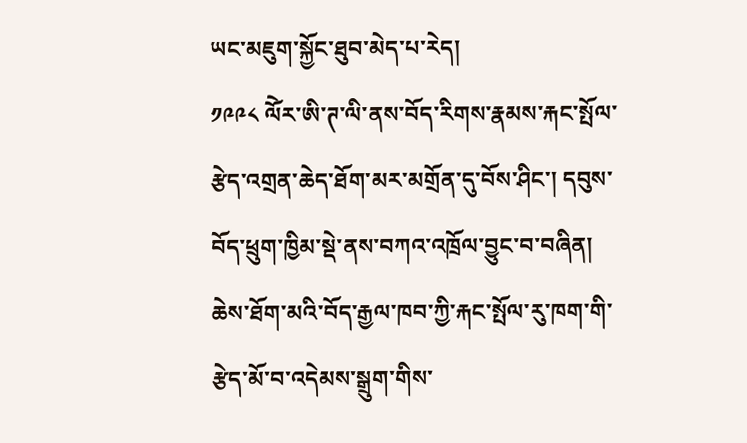ཡང་མཇུག་སྐྱོང་ཐུབ་མེད་པ་རེད།
༡༩༩༨ ལོེར་ཨི་ཊ་ལི་ནས་བོད་རིགས་རྣམས་རྐང་སྤོལ་རྩེད་འགྲན་ཆེད་ཐོག་མར་མགྲོན་དུ་བོས་ཤིང་། དབུས་བོད་ཕྲུག་ཁྱིམ་སྡེ་ནས་བཀའ་འཁྲོལ་བྱུང་བ་བཞིན། ཆེས་ཐོག་མའི་བོད་རྒྱལ་ཁབ་ཀྱི་རྐང་སྤོལ་རུ་ཁག་གི་རྩེད་མོ་བ་འདེམས་སྒྲུག་གིས་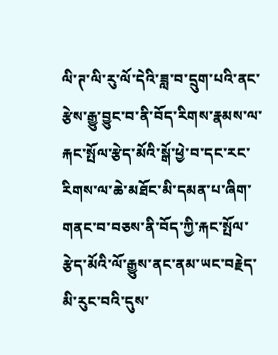ལི་ཊ་ལི་རུ་ལོ་དེའི་ཟླ་བ་དྲུག་པའི་ནང་རྩེས་རྒྱུ་བྱུང་བ་ནི་བོད་རིགས་རྣམས་ལ་རྐང་སྤོལ་རྩེད་མོའི་སྒོ་ཕྱེ་བ་དང་རང་རིགས་ལ་ཆེ་མཐོང་མི་དམན་པ་ཞིག་གནང་བ་བཅས་ནི་བོད་ཀྱི་རྐང་སྤོལ་རྩེད་མོའི་ལོ་རྒྱུས་ནང་ནམ་ཡང་བརྗེད་མི་རུང་བའི་དུས་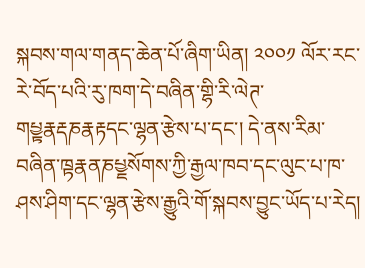སྐབས་གལ་གནད་ཆེན་པོ་ཞིག་ཡིན། ༢༠༠༡ ལོར་རང་རེ་བོད་པའི་རུ་ཁག་དེ་བཞིན་གྷི་རི་ལེཊ་གཔྱྟརྣརྡཎརྣརྟདང་ལྷན་རྩེས་པ་དང་། དེ་ནས་རིམ་བཞིན་ཁྟརྣནཎཔྱྡསོགས་ཀྱི་རྒྱལ་ཁབ་དང་ལུང་པ་ཁ་ཤས་ཤིག་དང་ལྷན་རྩེས་རྒྱུའི་གོ་སྐབས་བྱུང་ཡོད་པ་རེད།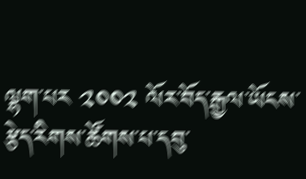ལྷག་པར ༢༠༠༢ ལོར་བོད་རྒྱལ་ཡོངས་རྩེད་རིགས་ཚོགས་པ་དབུ་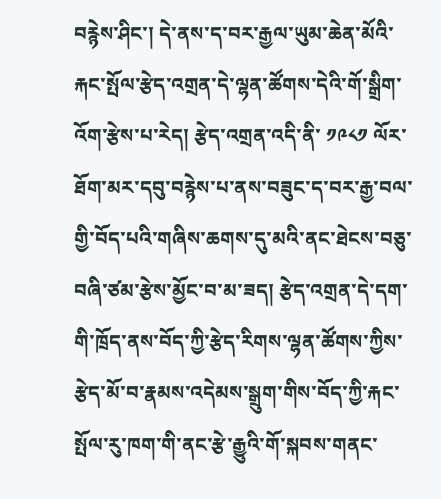བརྙེས་ཤིང་། དེ་ནས་ད་བར་རྒྱལ་ཡུམ་ཆེན་མོའི་རྐང་སྤོལ་རྩེད་འགྲན་དེ་ལྷན་ཚོགས་དེའི་གོ་སྒྲིག་འོག་རྩེས་པ་རེད། རྩེད་འགྲན་འདི་ནི་ ༡༩༨༡ ལོར་ཐོག་མར་དབུ་བརྙེས་པ་ནས་བཟུང་ད་བར་རྒྱ་བལ་གྱི་བོད་པའི་གཞིས་ཆགས་དུ་མའི་ནང་ཐེངས་བཅུ་བཞི་ཙམ་རྩེས་མྱོང་བ་མ་ཟད། རྩེད་འགྲན་དེ་དག་གི་ཁྲོད་ནས་བོད་ཀྱི་རྩེད་རིགས་ལྷན་ཚོགས་ཀྱིས་རྩེད་མོ་བ་རྣམས་འདེམས་སྒྲུག་གིས་བོད་ཀྱི་རྐང་སྤོལ་རུ་ཁག་གི་ནང་རྩེ་རྒྱུའི་གོ་སྐབས་གནང་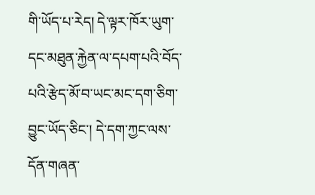གི་ཡོད་པ་རེད། དེ་ལྟར་ཁོར་ཡུག་དང་མཐུན་རྐྱེན་ལ་དཔག་པའི་བོད་པའི་རྩེད་མོ་བ་ཡང་མང་དག་ཅིག་བྱུང་ཡོད་ཅིང་། དེ་དག་ཀྱང་ལས་དོན་གཞན་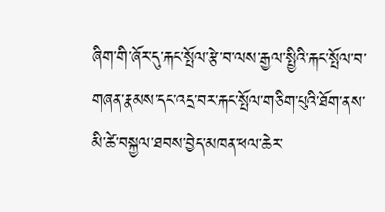ཞིག་གི་ཞོར་དུ་རྐང་སྤོལ་རྩེ་བ་ལས་རྒྱལ་སྤྱིའི་རྐང་སྤོལ་བ་གཞན་རྣམས་དང་འདྲ་བར་རྐང་སྤོལ་གཅིག་པུའི་ཐོག་ནས་མི་ཚེ་བསྐྱལ་ཐབས་བྱེད་མཁན་ཕལ་ཆེར་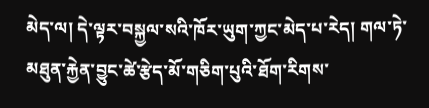མེད་ལ། དེ་ལྟར་བསྐྱལ་སའི་ཁོར་ཡུག་ཀྱང་མེད་པ་རེད། གལ་ཏེ་མཐུན་རྐྱེན་བྱུང་ཚེ་རྩེད་མོ་གཅིག་པུའི་ཐོག་རིགས་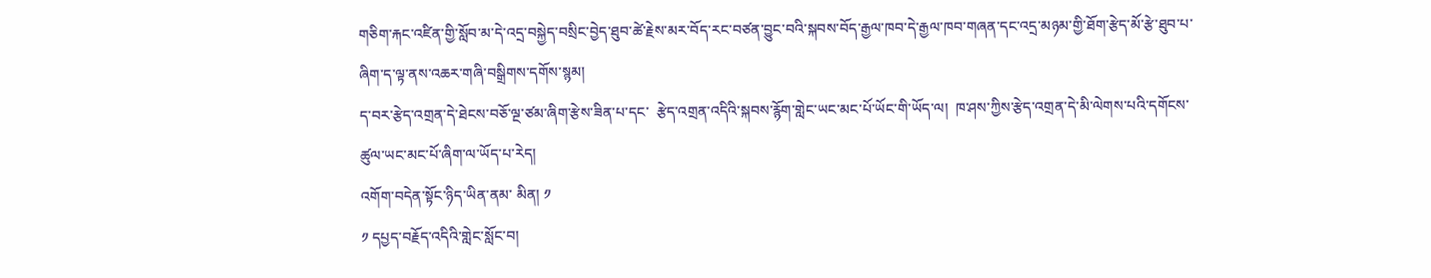གཅིག་རྐང་འཛིན་གྱི་སློབ་མ་དེ་འདྲ་བསྐྱེད་བསྲིང་བྱེད་ཐུབ་ཚེ་རྗེས་མར་བོད་རང་བཙན་བྱུང་བའི་སྐབས་བོད་རྒྱལ་ཁབ་དེ་རྒྱལ་ཁབ་གཞན་དང་འདྲ་མཉམ་གྱི་ཐོག་རྩེད་མོ་རྩེ་ཐུབ་པ་ཞིག་ད་ལྟ་ནས་འཆར་གཞི་བསྒྲིགས་དགོས་སྙམ།
ད་བར་རྩེད་འགྲན་དེ་ཐེངས་བཅོ་ལྔ་ཙམ་ཞིག་རྩེས་ཟིན་པ་དང་  རྩེད་འགྲན་འདིའི་སྐབས་རྙོག་གླེང་ཡང་མང་པོ་ཡོང་གི་ཡོད་ལ།  ཁ་ཤས་ཀྱིས་རྩེད་འགྲན་དེ་མི་ལེགས་པའི་དགོངས་ཚུལ་ཡང་མང་པོ་ཞིག་ལ་ཡོད་པ་རེད།
འགོག་བདེན་སྟོང་ཉིད་ཡིན་ནམ་ མིན། ༡
༡ དཔྱད་བརྗོད་འདིའི་གླེང་སློང་བ།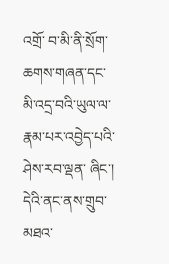འགྲོ་ བ་མི་ནི་སྲོག་ཆགས་གཞན་དང་མི་འདྲ་བའི་ཡུལ་ལ་རྣམ་པར་འབྱེད་པའི་ཤེས་རབ་ལྡན་ ཞིང་། དེའི་ནང་ནས་གྲུབ་མཐའ་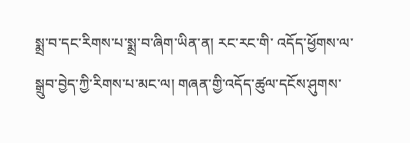སྨྲ་བ་དང་རིགས་པ་སྨྲ་བ་ཞིག་ཡིན་ན། རང་རང་གི་ འདོད་ཕྱོགས་ལ་སྒྲུབ་བྱེད་ཀྱི་རིགས་པ་མང་ལ། གཞན་གྱི་འདོད་ཚུལ་དངོས་ཤུགས་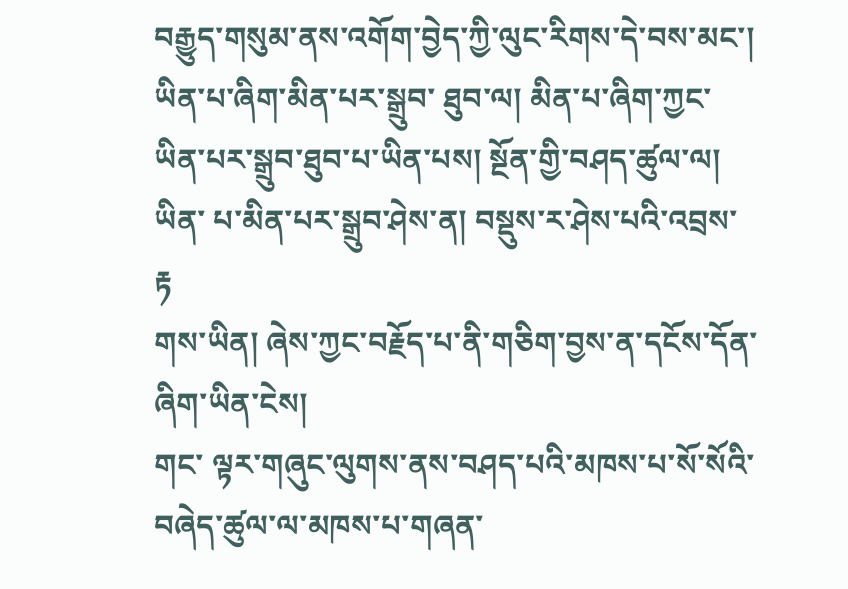བརྒྱུད་གསུམ་ནས་འགོག་བྱེད་ཀྱི་ལུང་རིགས་དེ་བས་མང་། ཡིན་པ་ཞིག་མིན་པར་སྒྲུབ་ ཐུབ་ལ། མིན་པ་ཞིག་ཀྱང་ཡིན་པར་སྒྲུབ་ཐུབ་པ་ཡིན་པས། སྔོན་གྱི་བཤད་ཚུལ་ལ། ཡིན་ པ་མིན་པར་སྒྲུབ་ཤེས་ན། བསྡུས་ར་ཤེས་པའི་འབྲས་རྟ
གས་ཡིན། ཞེས་ཀྱང་བརྗོད་པ་ནི་གཅིག་བྱས་ན་དངོས་དོན་ཞིག་ཡིན་ངེས།
གང་ ལྟར་གཞུང་ལུགས་ནས་བཤད་པའི་མཁས་པ་སོ་སོའི་བཞེད་ཚུལ་ལ་མཁས་པ་གཞན་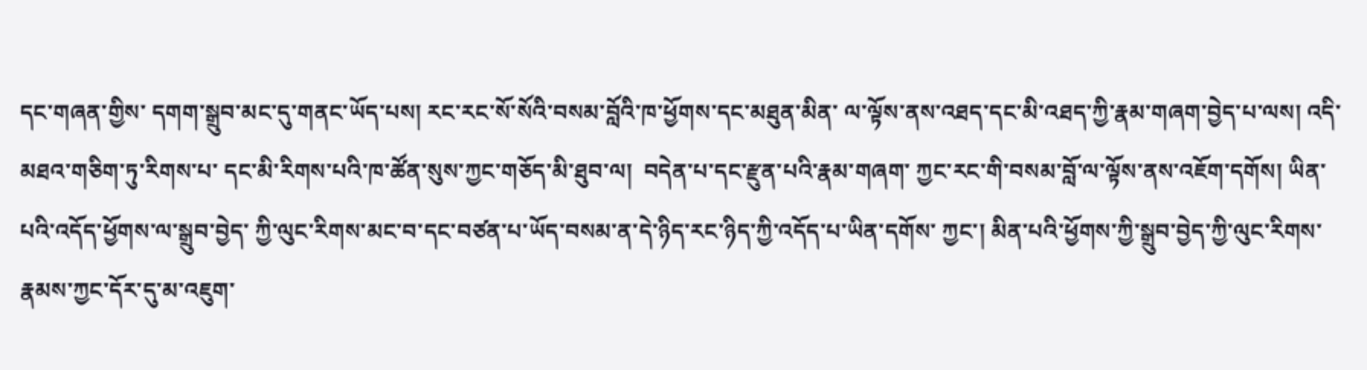དང་གཞན་གྱིས་ དགག་སྒྲུབ་མང་དུ་གནང་ཡོད་པས། རང་རང་སོ་སོའི་བསམ་བློའི་ཁ་ཕྱོགས་དང་མཐུན་མིན་ ལ་ལྟོས་ནས་འཐད་དང་མི་འཐད་ཀྱི་རྣམ་གཞག་བྱེད་པ་ལས། འདི་མཐའ་གཅིག་ཏུ་རིགས་པ་ དང་མི་རིགས་པའི་ཁ་ཚོན་སུས་ཀྱང་གཅོད་མི་ཐུབ་ལ།  བདེན་པ་དང་རྫུན་པའི་རྣམ་གཞག་ ཀྱང་རང་གི་བསམ་བློ་ལ་ལྟོས་ནས་འཇོག་དགོས། ཡིན་པའི་འདོད་ཕྱོགས་ལ་སྒྲུབ་བྱེད་ ཀྱི་ལུང་རིགས་མང་བ་དང་བཙན་པ་ཡོད་བསམ་ན་དེ་ཉིད་རང་ཉིད་ཀྱི་འདོད་པ་ཡིན་དགོས་ ཀྱང་། མིན་པའི་ཕྱོགས་ཀྱི་སྒྲུབ་བྱེད་ཀྱི་ལུང་རིགས་རྣམས་ཀྱང་དོར་དུ་མ་འཇུག་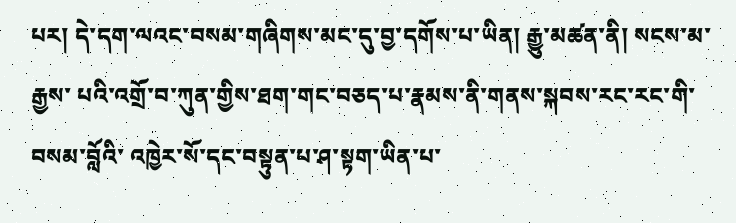པར། དེ་དག་ལའང་བསམ་གཞིགས་མང་དུ་བྱ་དགོས་པ་ཡིན། རྒྱུ་མཚན་ནི། སངས་མ་རྒྱས་ པའི་འགྲོ་བ་ཀུན་གྱིས་ཐག་གང་བཅད་པ་རྣམས་ནི་གནས་སྐབས་རང་རང་གི་བསམ་བློའི་ འཁྱེར་སོ་དང་བསྟུན་པ་ཤ་སྟག་ཡིན་པ་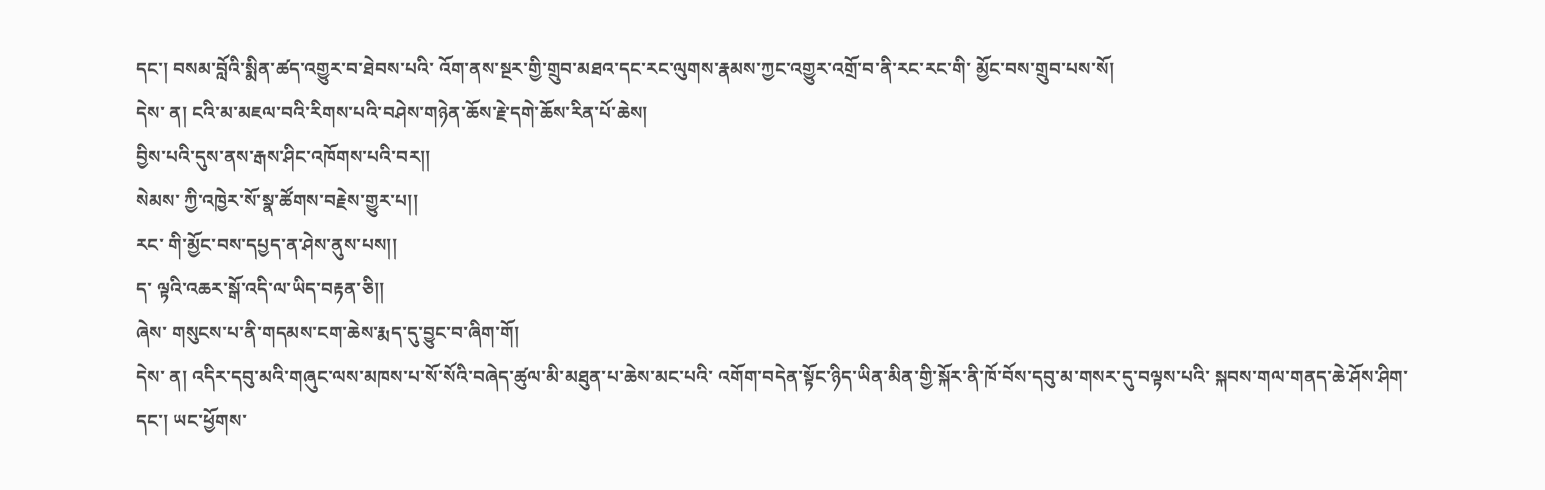དང་། བསམ་བློའི་སྨིན་ཚད་འགྱུར་བ་ཐེབས་པའི་ འོག་ནས་སྔར་གྱི་གྲུབ་མཐའ་དང་རང་ལུགས་རྣམས་ཀྱང་འགྱུར་འགྲོ་བ་ནི་རང་རང་གི་ མྱོང་བས་གྲུབ་པས་སོ།
དེས་ ན། ངའི་མ་མཇལ་བའི་རིགས་པའི་བཤེས་གཉེན་ཆོས་རྗེ་དགེ་ཆོས་རིན་པོ་ཆེས།
བྱིས་པའི་དུས་ནས་རྒས་ཤིང་འཁོགས་པའི་བར།།
སེམས་ ཀྱི་འཁྱེར་སོ་སྣ་ཚོགས་བརྗེས་གྱུར་པ།།
རང་ གི་མྱོང་བས་དཔྱད་ན་ཤེས་ནུས་པས།།
ད་ ལྟའི་འཆར་སྒོ་འདི་ལ་ཡིད་བརྟན་ཅི།།
ཞེས་ གསུངས་པ་ནི་གདམས་ངག་ཆེས་རྨད་དུ་བྱུང་བ་ཞིག་གོ།
དེས་ ན། འདིར་དབུ་མའི་གཞུང་ལས་མཁས་པ་སོ་སོའི་བཞེད་ཚུལ་མི་མཐུན་པ་ཆེས་མང་པའི་ འགོག་བདེན་སྟོང་ཉིད་ཡིན་མིན་གྱི་སྐོར་ནི་ཁོ་བོས་དབུ་མ་གསར་དུ་བལྟས་པའི་ སྐབས་གལ་གནད་ཆེ་ཤོས་ཤིག་དང་། ཡང་ཕྱོགས་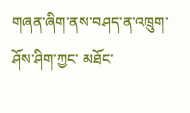གཞན་ཞིག་ནས་བཤད་ན་འཁྲུག་ཤོས་ཤིག་ཀྱང་ མཐོང་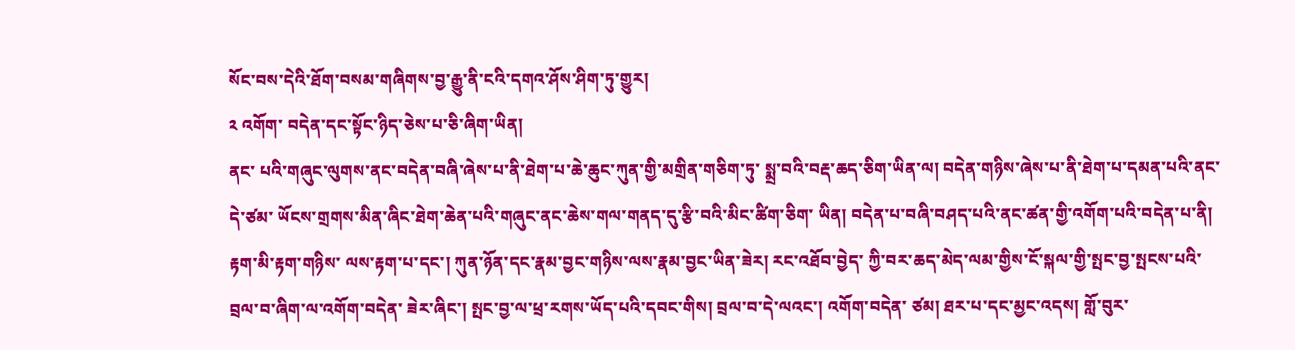སོང་བས་དེའི་ཐོག་བསམ་གཞིགས་བྱ་རྒྱུ་ནི་ངའི་དགའ་ཤོས་ཤིག་ཏུ་གྱུར།
༢ འགོག་ བདེན་དང་སྟོང་ཉིད་ཅེས་པ་ཅི་ཞིག་ཡིན།
ནང་ པའི་གཞུང་ལུགས་ནང་བདེན་བཞི་ཞེས་པ་ནི་ཐེག་པ་ཆེ་ཆུང་ཀུན་གྱི་མགྲིན་གཅིག་ཏུ་ སྨྲ་བའི་བརྡ་ཆད་ཅིག་ཡིན་ལ། བདེན་གཉིས་ཞེས་པ་ནི་ཐེག་པ་དམན་པའི་ནང་དེ་ཙམ་ ཡོངས་གྲགས་མིན་ཞིང་ཐེག་ཆེན་པའི་གཞུང་ནང་ཆེས་གལ་གནད་དུ་རྩི་བའི་མིང་ཚིག་ཅིག་ ཡིན། བདེན་པ་བཞི་བཤད་པའི་ནང་ཚན་གྱི་འགོག་པའི་བདེན་པ་ནི། རྟག་མི་རྟག་གཉིས་ ལས་རྟག་པ་དང་། ཀུན་ཉོན་དང་རྣམ་བྱང་གཉིས་ལས་རྣམ་བྱང་ཡིན་ཟེར། རང་འཐོབ་བྱེད་ ཀྱི་བར་ཆད་མེད་ལམ་གྱིས་ངོ་སྐལ་གྱི་སྤང་བྱ་སྤངས་པའི་བྲལ་བ་ཞིག་ལ་འགོག་བདེན་ ཟེར་ཞིང་། སྤང་བྱ་ལ་ཕྲ་རགས་ཡོད་པའི་དབང་གིས། བྲལ་བ་དེ་ལའང་། འགོག་བདེན་ ཙམ། ཐར་པ་དང་མྱང་འདས། གློ་བུར་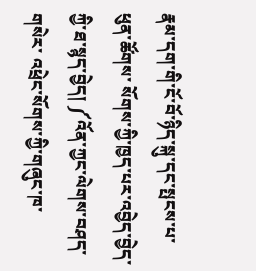རྣམ་དག་གི་ངོ་བོ་ཉིད་སྐུ་དང་སྤངས་པ་ཕུན་ཚོགས་ སོགས་ཀྱི་ཁྱད་པར་འབྱེད་བྱེད་ཀྱི་ཐ་སྙད་བྱེད། ༼འོན་ཀྱང་ལེགས་བཤད་གསེར་ འཕྲེང་སོགས་ཀྱི་གཞུང་ཁ་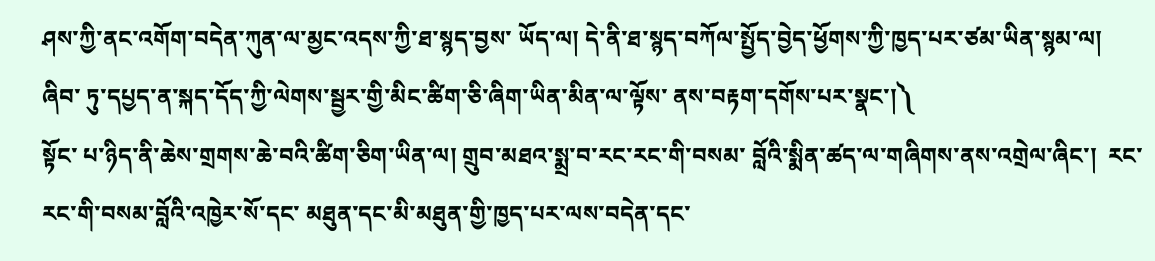ཤས་ཀྱི་ནང་འགོག་བདེན་ཀུན་ལ་མྱང་འདས་ཀྱི་ཐ་སྙད་བྱས་ ཡོད་ལ། དེ་ནི་ཐ་སྙད་བཀོལ་སྤྱོད་བྱེད་ཕྱོགས་ཀྱི་ཁྱད་པར་ཙམ་ཡིན་སྙམ་ལ། ཞིབ་ ཏུ་དཔྱད་ན་སྐད་དོད་ཀྱི་ལེགས་སྦྱར་གྱི་མིང་ཚིག་ཅི་ཞིག་ཡིན་མིན་ལ་ལྟོས་ ནས་བརྟག་དགོས་པར་སྣང་།༽
སྟོང་ པ་ཉིད་ནི་ཆེས་གྲགས་ཆེ་བའི་ཚིག་ཅིག་ཡིན་ལ། གྲུབ་མཐའ་སྨྲ་བ་རང་རང་གི་བསམ་ བློའི་སྨིན་ཚད་ལ་གཞིགས་ནས་འགྲེལ་ཞིང་།  རང་རང་གི་བསམ་བློའི་འཁྱེར་སོ་དང་ མཐུན་དང་མི་མཐུན་གྱི་ཁྱད་པར་ལས་བདེན་དང་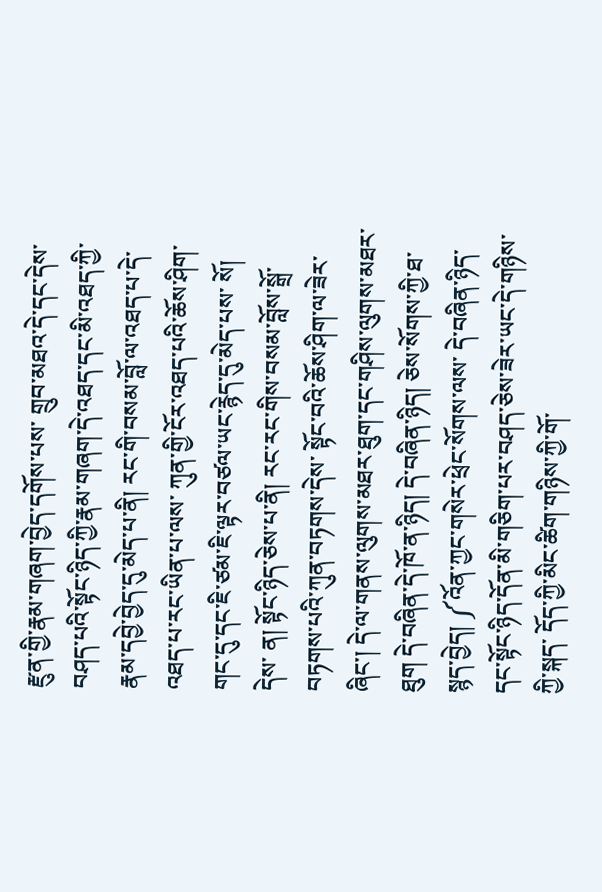རྫུན་གྱི་རྣམ་གཞག་བྱེད་དགོས་པས་ གྲུབ་མཐའ་དེ་དང་དེས་བཤད་པའི་སྟོང་ཉིད་ཀྱི་རྣམ་གཞག་དེ་འཐད་དང་མི་འཐད་ཀྱི་ རྣམ་དབྱེ་བྱེད་དུ་མེད་པ་ནི། རང་གི་བསམ་བློ་ལ་འཐད་པ་དེ་འཐད་པ་རང་ཡིན་པ་ལས་ ཀུན་གྱི་ངོར་འཐད་པའི་ཆོས་ཤིག་གང་དུ་དང་ཇི་ཙམ་ཇི་ལྟར་བཙལ་ཡང་རྙེད་དུ་མེད་པས་ སོ།
དེས་ ན། སྟོང་ཉིད་ཅེས་པ་ནི། རང་རང་གིས་བསམ་བློས་སྒྲོ་བཏགས་པའི་ཀུན་བཏགས་དེས་ སྟོང་བའི་ཆོས་ཤིག་ལ་ཟེར་ཞིང་། དེ་ལ་གནས་ལུགས་མཐར་ཐུག་དང་གཤིས་ལུགས་མཐར་ ཐུག དེ་བཞིན་དེ་ཁོ་ན་ཉིད། དེ་བཞིན་ཉིད། ཅེས་སོགས་ཀྱི་ཐ་སྙད་བྱེད། ༼འོན་ཀྱང་གསེར་ཕྲེང་སོགས་ལས་ དེ་བཞིན་ཉིད་དང་སྟོང་ཉིད་དོན་མི་གཅིག་པར་བཤད་ཅེས་ཟེར་ཡང་དེ་གཉིས་ཀྱི་སྐད་ དོད་ཀྱི་མིང་ཚིག་གཉིས་ཀྱི་གོ་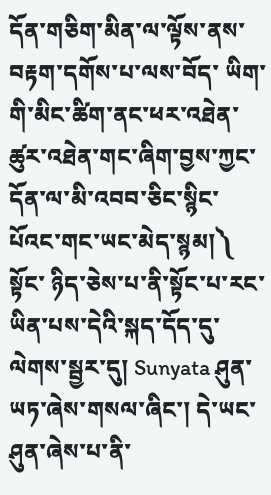དོན་གཅིག་མིན་ལ་ལྟོས་ནས་བརྟག་དགོས་པ་ལས་བོད་ ཡིག་གི་མིང་ཚིག་ནང་ཕར་འཐེན་ཚུར་འཐེན་གང་ཞིག་བྱས་ཀྱང་དོན་ལ་མི་འབབ་ཅིང་སྙིང་ པོའང་གང་ཡང་མེད་སྙམ།༽
སྟོང་ ཉིད་ཅེས་པ་ནི་སྟོང་པ་རང་ཡིན་པས་དེའི་སྐད་དོད་དུ་ལེགས་སྦྱར་དུ། Sunyata ཤུན་ ཡཏ་ཞེས་གསལ་ཞིང་། དེ་ཡང་ཤུན་ཞེས་པ་ནི་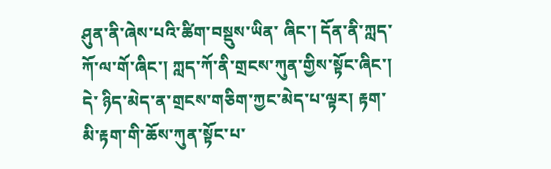ཤུན་ནི་ཞེས་པའི་ཚིག་བསྡུས་ཡིན་ ཞིང་། དོན་ནི་ཀླད་ཀོ་ལ་གོ་ཞིང་། ཀླད་ཀོ་ནི་གྲངས་ཀུན་གྱིས་སྟོང་ཞིང་། དེ་ ཉིད་མེད་ན་གྲངས་གཅིག་ཀྱང་མེད་པ་ལྟར། རྟག་མི་རྟག་གི་ཆོས་ཀུན་སྟོང་པ་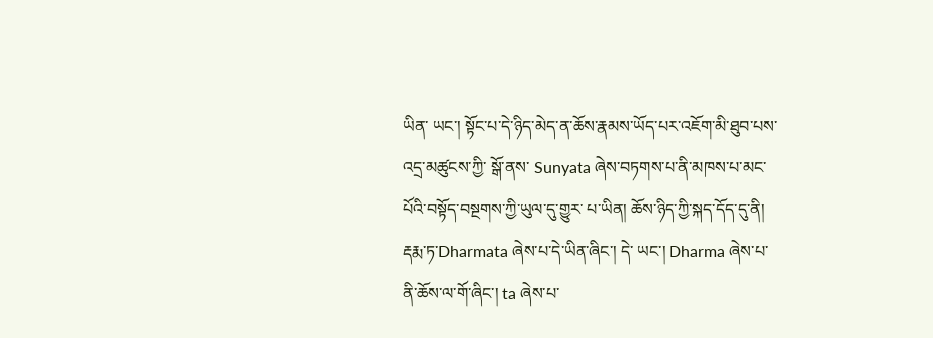ཡིན་ ཡང་། སྟོང་པ་དེ་ཉིད་མེད་ན་ཆོས་རྣམས་ཡོད་པར་འཇོག་མི་ཐུབ་པས་འདྲ་མཚུངས་ཀྱི་ སྒོ་ནས་ Sunyata ཞེས་བཏགས་པ་ནི་མཁས་པ་མང་པོའི་བསྟོད་བསྔགས་ཀྱི་ཡུལ་དུ་གྱུར་ པ་ཡིན། ཆོས་ཉིད་ཀྱི་སྐད་དོད་དུ་ནི། རྡརྨ་ཏ་Dharmata ཞེས་པ་དེ་ཡིན་ཞིང་། དེ་ ཡང་། Dharma ཞེས་པ་ནི་ཆོས་ལ་གོ་ཞིང་། ta ཞེས་པ་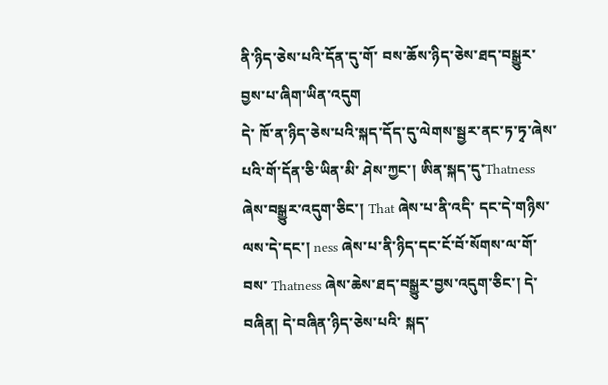ནི་ཉིད་ཅེས་པའི་དོན་དུ་གོ་ བས་ཆོས་ཉིད་ཅེས་ཐད་བསྒྱུར་བྱས་པ་ཞིག་ཡིན་འདུག
དེ་ ཁོ་ན་ཉིད་ཅེས་པའི་སྐད་དོད་དུ་ལེགས་སྦྱར་ནང་ཏ་ཏྭ་ཞེས་པའི་གོ་དོན་ཅི་ཡིན་མི་ ཤེས་ཀྱང་། ཨིན་སྐད་དུ་Thatness ཞེས་བསྒྱུར་འདུག་ཅིང་། That ཞེས་པ་ནི་འདི་ དང་དེ་གཉིས་ལས་དེ་དང་། ness ཞེས་པ་ནི་ཉིད་དང་ངོ་བོ་སོགས་ལ་གོ་བས་ Thatness ཞེས་ཆེས་ཐད་བསྒྱུར་བྱས་འདུག་ཅིང་། དེ་བཞིན། དེ་བཞིན་ཉིད་ཅེས་པའི་ སྐད་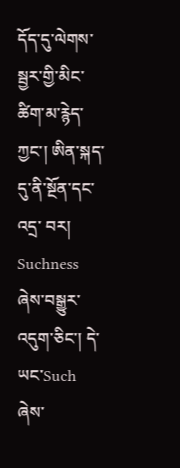དོད་དུ་ལེགས་སྦྱར་གྱི་མིང་ཚིག་མ་རྙེད་ཀྱང་། ཨིན་སྐད་དུ་ནི་སྔོན་དང་འདྲ་ བར།  Suchness ཞེས་བསྒྱུར་འདུག་ཅིང་། དེ་ཡང་Such ཞེས་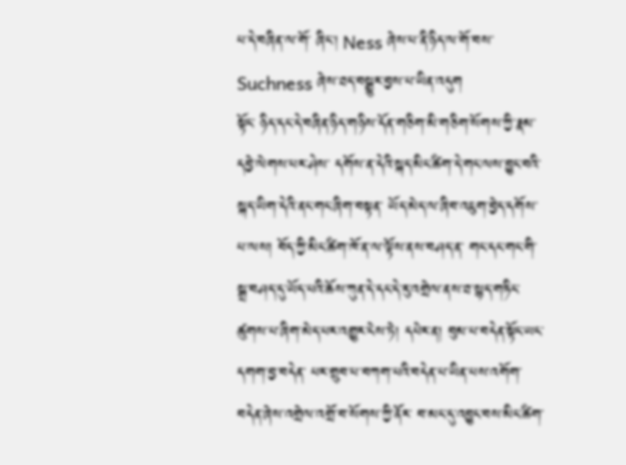པ་དེ་བཞིན་ལ་གོ་ ཞིང་། Ness ཞེས་པ་ནི་ཉིད་ལ་གོ་བས་ Suchness ཞེས་ཐད་བསྒྱུར་བྱས་པ་ཡིན་འདུག
སྟོང་ ཉིད་དང་དེ་བཞིན་ཉིད་གཉིས་དོན་གཅིག་མི་གཅིག་སོགས་ཀྱི་རྣམ་དབྱེ་ལེགས་པར་ཤེས་ དགོས་ན་དེའི་སྐད་མིང་ཚིག་དེ་གང་ལས་བྱུང་བའི་སྐད་ཡིག་དེའི་ནང་གང་ཞིག་བསྟན་ ཡོད་མེད་ལ་ཞིབ་འཇུག་བྱེད་དགོས་པ་ལས། བོད་ཀྱི་མིང་ཚིག་ཁོ་ན་ལ་ལྟོས་ནས་བཤད་ན་ གང་དང་གང་གི་སྒྲ་བཤད་དུ་ཡོད་པའི་ཆོས་ཀུན་དེ་དང་དེ་རུ་འགྲེལ་ནས་ཐ་སྙད་གཏིང་ ཚུགས་པ་ཞིག་མེད་པར་འགྱུར་ངེས་ཏེ། དཔེར་ན། བུམ་པ་བདེན་སྟོང་ཡང་དགག་བྱ་བདེན་ པར་གྲུབ་པ་བཀག་པའི་བདེན་པ་ཡིན་པས་འགོག་བདེན་ཞེས་འགྲེལ་འགྲོ་བ་སོགས་ཀྱི་ནོར་ བ་མང་དུ་འབྱུང་བས་མིང་ཚིག་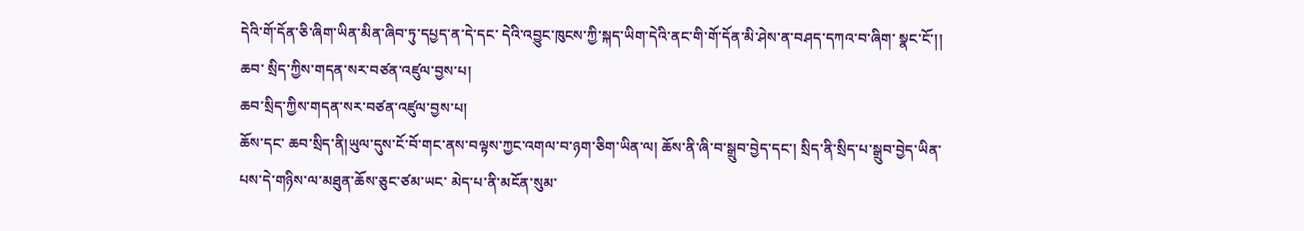དེའི་གོ་དོན་ཅི་ཞིག་ཡིན་མིན་ཞིབ་ཏུ་དཔྱད་ན་དེ་དང་ དེའི་འབྱུང་ཁུངས་ཀྱི་སྐད་ཡིག་དེའི་ནང་གི་གོ་དོན་མི་ཤེས་ན་བཤད་དཀའ་བ་ཞིག་ སྣང་ངོ་།།
ཆབ་ སྲིད་ཀྱིས་གདན་སར་བཙན་འཛུལ་བྱས་པ།
ཆབ་སྲིད་ཀྱིས་གདན་སར་བཙན་འཛུལ་བྱས་པ།
ཆོས་དང་ ཆབ་སྲིད་ནི།ཡུལ་དུས་ངོ་བོ་གང་ནས་བལྟས་ཀྱང་འགལ་བ་ཉག་ཅིག་ཡིན་ལ། ཆོས་ནི་ཞི་བ་སྒྲུབ་བྱེད་དང་། སྲིད་ནི་སྲིད་པ་སྒྲུབ་བྱེད་ཡིན་པས་དེ་གཉིས་ལ་མཐུན་ཆོས་ཅུང་ཙམ་ཡང་ མེད་པ་ནི་མངོན་སུམ་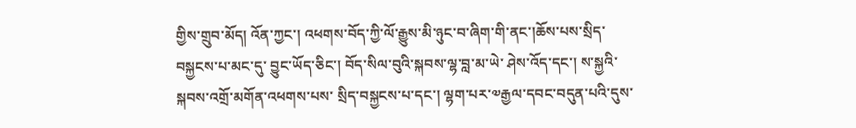གྱིས་གྲུབ་མོད། འོན་ཀྱང་། འཕགས་བོད་ཀྱི་ལོ་རྒྱུས་མི་ཉུང་བ་ཞིག་གི་ནང་།ཆོས་པས་སྲིད་བསྐྱངས་པ་མང་དུ་ བྱུང་ཡོད་ཅིང་། བོད་སིལ་བུའི་སྐབས་ལྷ་བླ་མ་ཡེ་ ཤེས་འོད་དང་། ས་སྐྱའི་སྐབས་འགྲོ་མགོན་འཕགས་པས་ སྲིད་བསྐྱངས་པ་དང་། ལྷག་པར་༧རྒྱལ་དབང་བདུན་པའི་དུས་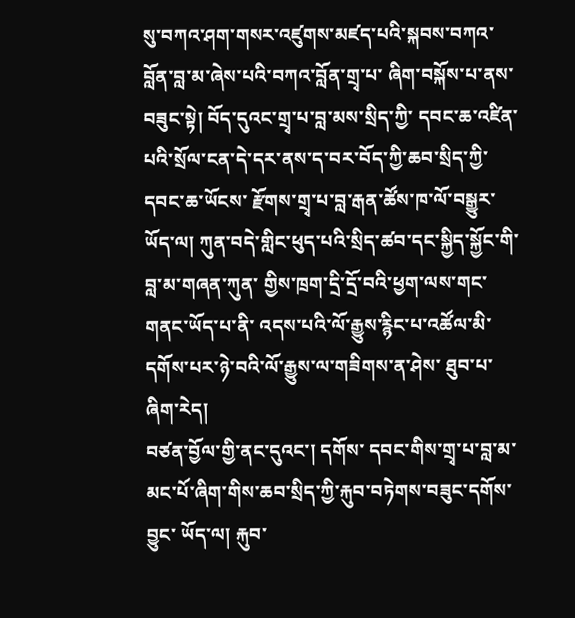སུ་བཀའ་ཤག་གསར་འཛུགས་མཛད་པའི་སྐབས་བཀའ་བློན་བླ་མ་ཞེས་པའི་བཀའ་བློན་གྲྭ་པ་ ཞིག་བསྐོས་པ་ནས་བཟུང་སྟེ། བོད་དུའང་གྲྭ་པ་བླ་མས་སྲིད་ཀྱི་ དབང་ཆ་འཛིན་པའི་སྲོལ་ངན་དེ་དར་ནས་ད་བར་བོད་ཀྱི་ཆབ་སྲིད་ཀྱི་དབང་ཆ་ཡོངས་ རྫོགས་གྲྭ་པ་བླ་རྒན་ཚོས་ཁ་ལོ་བསྒྱུར་ཡོད་ལ། ཀུན་བདེ་གླིང་ཕུད་པའི་སྲིད་ཚབ་དང་སྐྱིད་སྐྱོང་གི་བླ་མ་གཞན་ཀུན་ གྱིས་ཁྲག་དྲི་དྲོ་བའི་ཕྱག་ལས་གང་གནང་ཡོད་པ་ནི་ འདས་པའི་ལོ་རྒྱུས་རྙིང་པ་འཚོལ་མི་དགོས་པར་ཉེ་བའི་ལོ་རྒྱུས་ལ་གཟིགས་ན་ཤེས་ ཐུབ་པ་ཞིག་རེད།
བཙན་བྱོལ་གྱི་ནང་དུའང་། དགོས་ དབང་གིས་གྲྭ་པ་བླ་མ་མང་པོ་ཞིག་གིས་ཆབ་སྲིད་ཀྱི་རྐུབ་བཏེགས་བཟུང་དགོས་བྱུང་ ཡོད་ལ། རྐུབ་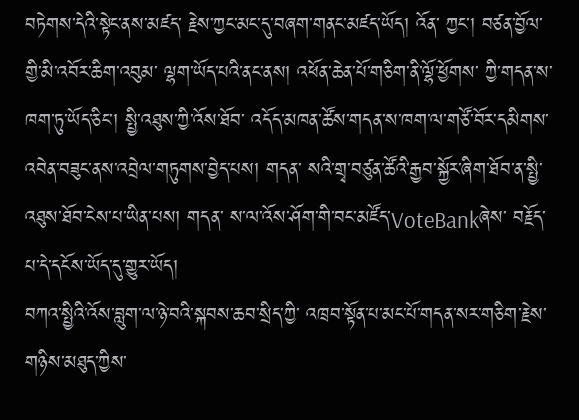བཏེགས་དེའི་སྟེང་ནས་མཛད་ རྗེས་ཀྱང་མང་དུ་བཞག་གནང་མཛད་ཡོད། འོན་ ཀྱང་། བཙན་བྱོལ་གྱི་མི་འབོར་ཆིག་འབུམ་ ལྷག་ཡོད་པའི་ནང་ནས། འཕོན་ཆེན་པོ་གཅིག་ནི་ལྷོ་ཕྱོགས་ ཀྱི་གདན་ས་ཁག་ཏུ་ཡོད་ཅིང་། སྤྱི་འཐུས་ཀྱི་འོས་ཐོབ་ འདོད་མཁན་ཚོས་གདན་ས་ཁག་ལ་གཙོ་བོར་དམིགས་འབེན་བཟུང་ནས་འབྲེལ་གཏུགས་བྱེད་པས། གདན་ སའི་གྲྭ་བཙུན་ཚོའི་རྒྱབ་སྐྱོར་ཞིག་ཐོབ་ན་སྤྱི་འཐུས་ཐོབ་ངེས་པ་ཡིན་པས། གདན་ ས་ལ་འོས་ཤོག་གི་བང་མཛོད་VoteBankཞེས་ བརྗོད་པ་དེ་དངོས་ཡོད་དུ་གྱུར་ཡོད།
བཀའ་སྤྱིའི་འོས་བླུག་ལ་ཉེ་བའི་སྐབས་ཆབ་སྲིད་ཀྱི་ འཁྲབ་སྟོན་པ་མང་པོ་གདན་སར་གཅིག་རྗེས་གཉིས་མཐུད་ཀྱིས་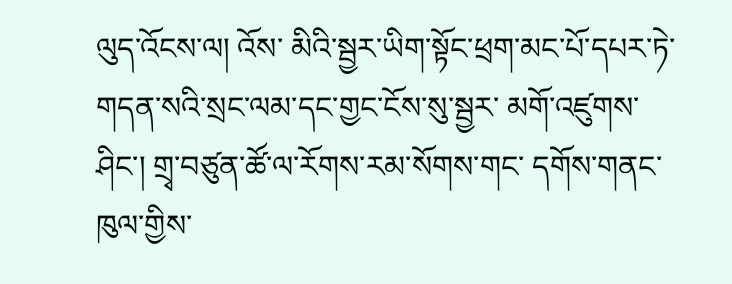ལུད་འོངས་ལ། འོས་ མིའི་སྦྱར་ཡིག་སྟོང་ཕྲག་མང་པོ་དཔར་ཏེ་གདན་སའི་སྲང་ལམ་དང་གྱང་ངོས་སུ་སྦྱར་ མགོ་འཛུགས་ཤིང་། གྲྭ་བཙུན་ཚོ་ལ་རོགས་རམ་སོགས་གང་ དགོས་གནང་ཁུལ་གྱིས་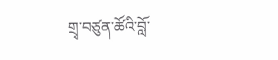གྲྭ་བཙུན་ཚོའི་བློ་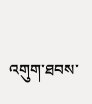འགུག་ཐབས་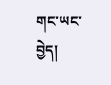གང་ཡང་བྱེད།